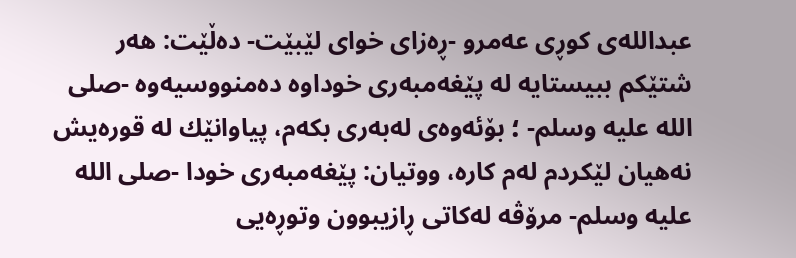عبداللەی کوڕی عەمرو -ڕەزای خوای لێبێت- دەڵێت: هەر شتێکم ببیستایە لە پێغەمبەری خوداوە دەمنووسیەوە -صلى اللە علیە وسلم- ؛ بۆئەوەی لەبەری بكەم، پیاوانێك لە قورەیش نەهیان لێکردم لەم كارە، ووتیان: پێغەمبەری خودا -صلى اللە علیە وسلم- مرۆڤە لەكاتی ڕازیبوون وتوڕەیی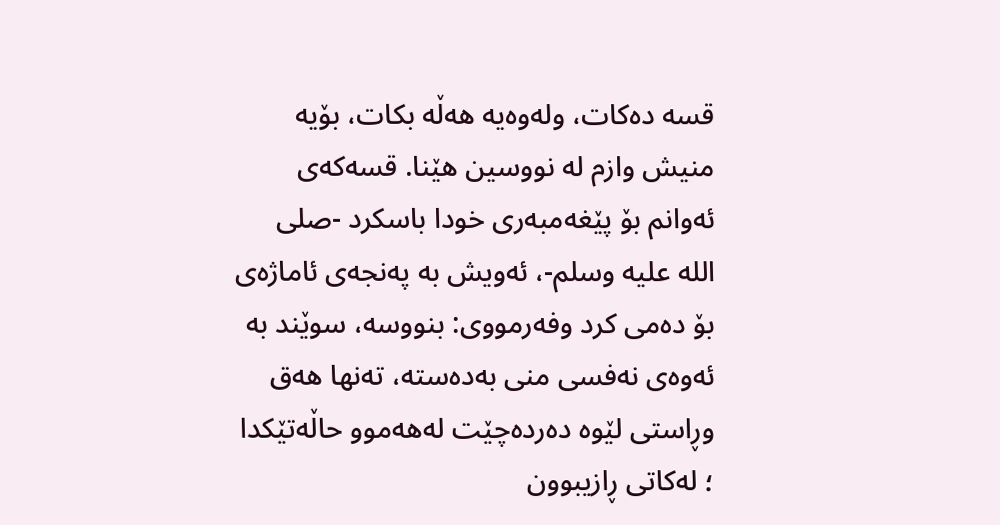قسە دەكات، ولەوەیە هەڵە بكات، بۆیە منیش وازم لە نووسین هێنا. قسەكەی ئەوانم بۆ پێغەمبەری خودا باسکرد -صلى اللە علیە وسلم-، ئەویش بە پەنجەى ئاماژەى بۆ دەمی کرد وفەرمووی: بنووسە، سوێند بە ئەوەى نەفسی منی بەدەستە، تەنها هەق وڕاستی لێوە دەردەچێت لەهەموو حاڵەتێكدا ؛ لەكاتی ڕازیبوون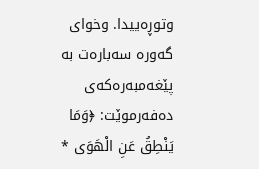وتوڕەییدا. وخوای گەورە سەبارەت بە پێغەمبەرەكەی دەفەرموێت: ﴿وَمَا يَنْطِقُ عَنِ الْهَوَى *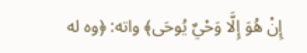إِنْ هُوَ إِلَّا وَحْيٌ يُوحَى﴾ واتە: ﴿وە لە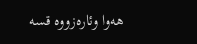ھەوا وئارەزووە قسە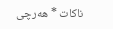ناکات * هەرچی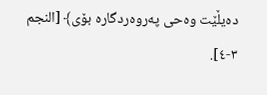دەیڵێت وەحی پەروەردگارە بۆی﴾ [النجم ٣-٤].